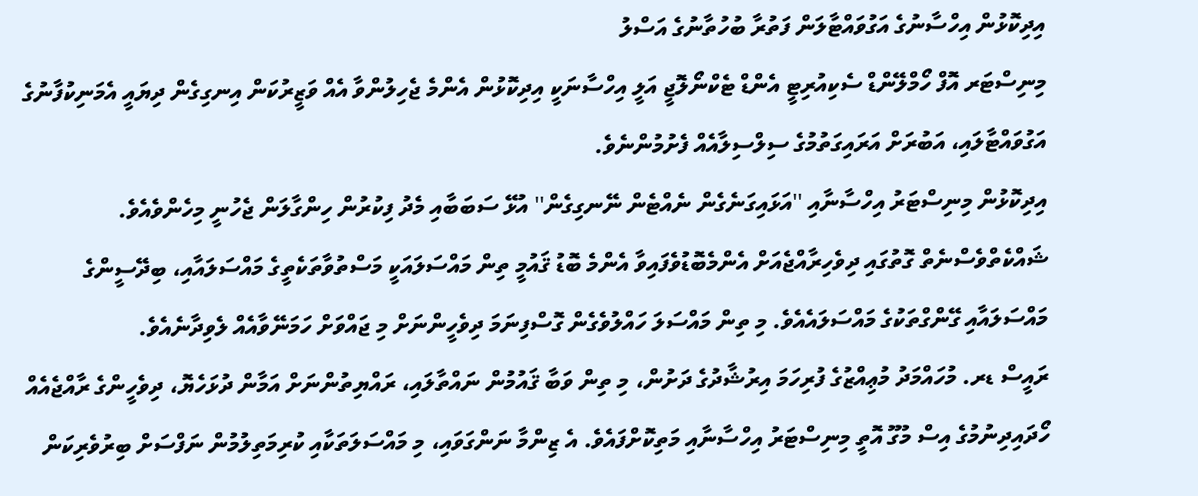އިދިކޮޅުން އިހްސާނުގެ އަގުވައްޓާލަން ފަތުރާ ބުހުތާނުގެ އަސްލު
މިނިސްޓަރ އޮފް ހޯމްލޭންޑް ސެކިއުރިޓީ އެންޑް ޓެކްނޯލޮޖީ އަލީ އިހްސާނަކީ އިދިކޮޅުން އެންމެ ޖެހިލުންވާ އެއް ވަޒީރުކަން އިނގިގެން ދިޔައީ އެމަނިކުފާނުގެ އަގުވައްޓާލައި، އަބުރަށް އަރައިގަތުމުގެ ސިލްސިލާއެއް ފެށުމުންނެވެ.
އިދިކޮޅުން މިނިސްޓަރު އިހްސާނާއި ''އަޅައިގަނެގެން ނެއްޓެން ނޭނގިގެން'' އުޅޭ ސަބަބާއި މެދު ފިކުރުން ހިންގާލަން ޖެހުނީ މިހެންވެއެވެ.
ޝައްކެތްވެސްނެތް ގޮތުގައި ދިވެހިރާއްޖެއަށް އެންމެބޮޑުވެފައިވާ އެންމެ ބޮޑު ޤައުމީ ތިން މައްސަލައަކީ މަސްތުވާތަކެތީގެ މައްސަލައާއި، ބިދޭސީންގެ މައްސަލައާއި ގޭންގްތަކުގެ މައްސަލައެއެވެ. މި ތިން މައްސަލަ ހައްލުވެގެން ގޮސްފިނަމަ ދިވެހީންނަށް މި ޖައްވަށް ހަމަނޭވާއެއް ލެވިދާނެއެވެ.
ރައީސް ޑރ. މުހައްމަދު މުޢިއްޒުގެ ފުރިހަމަ އިރުޝާދުގެ ދަށުން، މި ތިން ވަބާ ޤައުމުން ނައްތާލައި، ރައްޔިތުންނަށް އަމާން ދުޅަހެޔޮ، ދިވެހީންގެ ރާއްޖެއެއް ހޯދައިދިނުމުގެ އިސް މުގޫ އޮތީ މިނިސްޓަރު އިހްސާނާއި މަތިކޮށްފައެވެ. އެ ޒިންމާ ނަންގަވައި، މި މައްސަލަތަކާއި ކުރިމަތިލުމުން ނަފްސަށް ބިރުވެރިކަން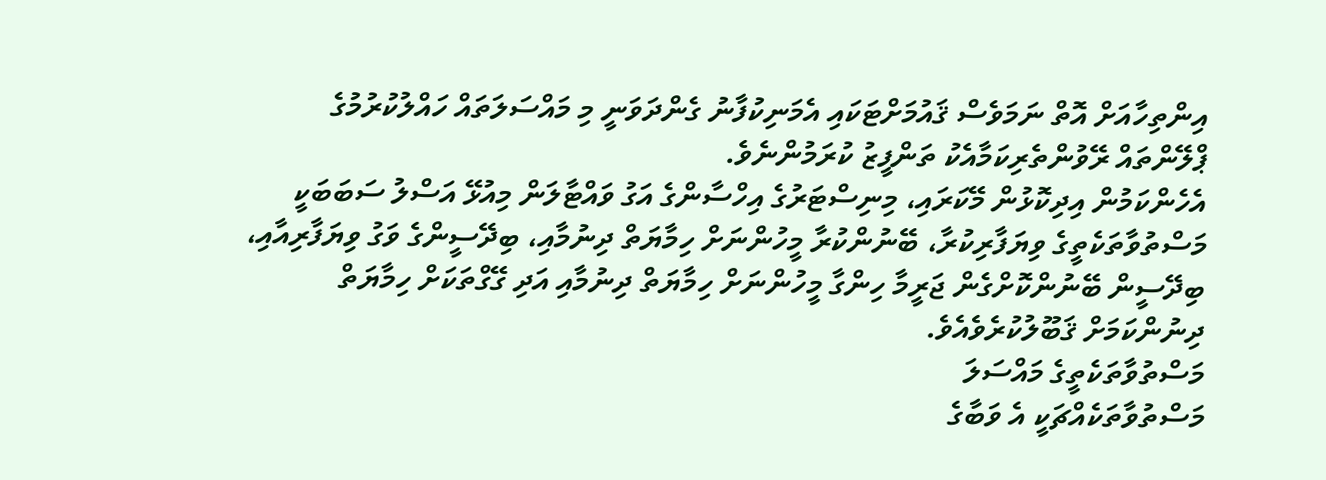އިންތިހާއަށް އޮތް ނަމަވެސް ޤައުމަށްޓަކައި އެމަނިކުފާނު ގެންދަވަނީ މި މައްސަލަތައް ހައްލުކުރުމުގެ ޕްލޭންތައް ރޭވުންތެރިކަމާއެކު ތަންފީޒު ކުރަމުންނެވެ.
އެހެންކަމުން އިދިކޮޅުން މޭކަރައި، މިނިސްޓަރުގެ އިހްސާންގެ އަގު ވައްޓާލަން މިއުޅޭ އަސްލު ސަބަބަކީ މަސްތުވާތަކެތީގެ ވިޔަފާރިކުރާ، ބޭނުންކުރާ މީހުންނަށް ހިމާޔަތް ދިނުމާއި، ބިދޭސީންގެ ވަގު ވިޔަފާރިއާއި، ބިދޭސީން ބޭނުންކޮށްގެން ޖަރީމާ ހިންގާ މީހުންނަށް ހިމާޔަތް ދިނުމާއި އަދި ގޭގްތަކަށް ހިމާޔަތް ދިނުންކަމަށް ޤަބޫލުކުރެވެއެވެ.
މަސްތުވާތަކެތީގެ މައްސަލަ
މަސްތުވާތަކެއްޗަކީ އެ ވަބާގެ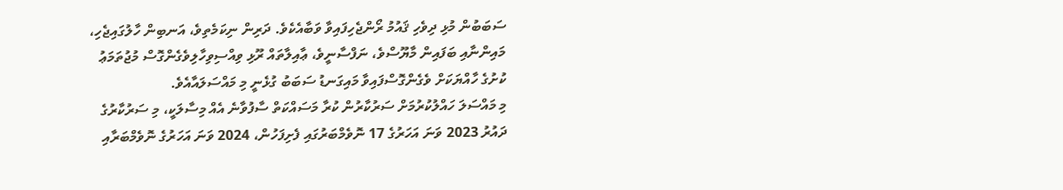ސަބަބުން މުޅި ދިވެހި ޤައުމު ރޯންޖެހިފައިވާ ވަބާއެކެވެ. ދަރިން ނިކަމެތިވެ، އަނބިން ހާލުގައިޖެހި، މައިންނާއި ބަފައިން މާޔޫސްވެ، ނަފްސާނީވެ، ޢާއިލާތައް ރޫޅި ވިއްސިވިހާލިވެގެންގޮސް މުޖުތަމަޢު ކުށުގެ ހާއްޔަކަށް ވެގެންގޮސްފައިވާ މައިގަނޑު ސަބަބު ގުޅެނީ މި މައްސަލައާއެވެ.
މި މައްސަލަ ހައްލުކުރުމަށް ސަރުކާރުން ކުރާ މަސައްކަތް ސާފުވާނެ އެއް މިސާލަކީ، މި ސަރުކާރުގެ ދައުރު 2023 ވަނަ އަހަރުގެ 17 ނޮވެމްބަރުގައި ފެށިފަހުން، 2024 ވަނަ އަހަރުގެ ނޮވެމްބަރާއި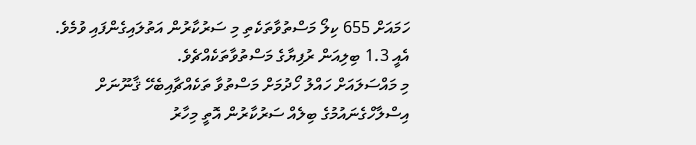ހަމައަށް 655 ކިލޯ މަސްތުވާތަކެތި މި ސަރުކާރުން އަތުލައިގެންފައި ވުމެވެ. އެއީ 1.3 ބިލިއަން ރުފިޔާގެ މަސްތުވާތަކެއްޗެވެ.
މި މައްސަލައަށް ހައްލު ހޯދުމަށް މަސްތުވާ ތަކެއްޗާއިބެހޭ ޤާނޫނަށް އިސްލާހްގެނައުމުގެ ބިލެއް ސަރުކާރުން އޮތީ މިހާރު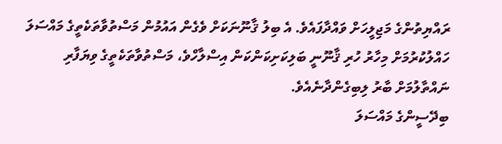ރައްޔިތުންގެ މަޖިލީހަށް ވައްދާފައެވެ. އެ ބިލު ޤާނޫނަކަށް ވެގެން އައުމުން މަސްތުވާތަކެތީގެ މައްސަލަ ހައްލުކުރުމަށް މިހާރު ހުރި ޤާނޫނީ ބަލިކަށިކަންކަން އިސްލާހްވެ، މަސްތުވާތަކެތީގެ ވިޔަފާރި ނައްތާލުމަށް ބާރު ލިބިގެންދާނެއެވެ.
ބިދޭސީންގެ މައްސަލަ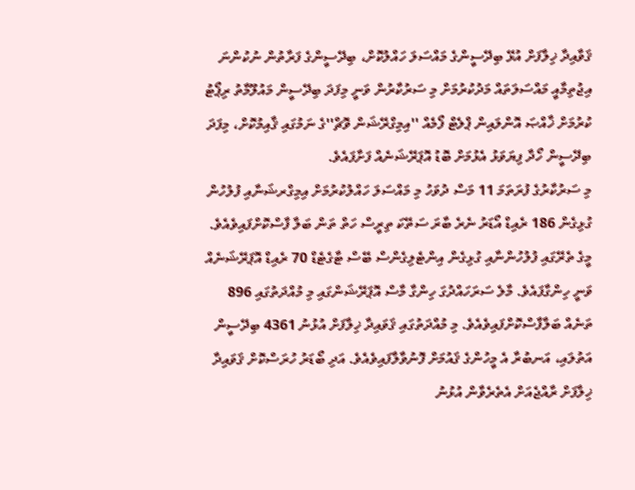ޤަވާއިދާ ޚިލާފަށް އުޅޭ ބިދޭސީންގެ މައްސަލަ ހައްލުކޮށް، ބިދޭސީންގެ ފަރާތުން ނުކުންނަ އިޖުތިމާއީ މައްސަލަތައް މަދުކުރުމަށް މި ސަރުކާރުން ވަނީ މިފަދަ ބިދޭސީން މައުލޫމާތު ރިޕޯޓު ކުރުމަށް ޚާއްޞަ އޮންލައިން ޕްލެޓް ފޯމެއް ''އިމިގްރޭޝަން ވޮޗް''ގެ ނަމުގައި ޤާއިމުކޮށް، މިފަދަ ބިދޭސީން ހޯދާ ފިޔަވަޅު އެޅުމަށް ބޮޑު އޮޕަރޭޝަނެއް ފަށާފައެވެ.
މި ސަރުކާރުގެ ފުރަތަމަ 11 މަސް ދުވަހު މި މައްސަލަ ހައްލުކުރުމަށް އިމިގްރޝަނާއި ފުލުހުން ގުޅިގެން 186 ރެއިޑް އޯޑަރު ނެރެ ބާރަ ސަތޭކަ ތިރީސް ހަތް ތަން ބަލާ ފާސްކޮށްފައިވެއެވެ. މީގެ ތެރޭގައި ފުލުހުންނާއި ގުޅިގެން އިންޓެލިގެންސް ބޭސް ޓާގެޓެޑް 70 ރެއިޑް އޮޕަރޭޝަނެއް ވަނީ ހިންގާފައެވެ. މާލެ ސަރަހައްދުގަ ހިންގާ މާސް އޮޕަރޭޝަންގައި މި މުއްދަތުގައި 896 ތަނެއް ބަލާފާސްކޮށްފައިވެއެވެ. މި މުއްދަތުގައި ޤަވައިދާ ޚިލާފަށް އުޅުނު 4361 ބިދޭސީން އަތުލައި، އަނބުރާ އެ މީހުންގެ ޤައުމަށް ފޮނުވާލާފައިވެއެވެ. އަދި ބޯޑަރު ހުރަސްކޮށް ޤަވައިދާ ޚިލާފަށް ރާއްޖެއަށް އެތެރެވާން އުޅުނު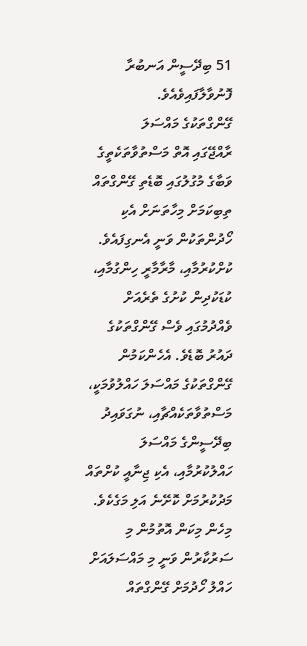51 ބިދޭސީން އަނބުރާ ފޮނުވާލާފައިވެއެވެ.
ގޭންގްތަކުގެ މައްސަލަ
ރާއްޖޭގައި އޮތް މަސްތުވާތަކެތީގެ ވަބާގެ މުގުލުގައި ބޮޑެތި ގޭންގްތައް ތިބިކަމަށް މިހާތަނަށް އެކި ހޯދުންތަކުން ވަނީ އެނގިފައެވެ. ކުށްކުރުމާއި، މާރާމާރީ ހިންގުމާއި، ކުޑަކުދިން ކުށުގެ ތެރެއަށް ވެއްދުމުގައި ވެސް ގޭންގްތަކުގެ ދައުރު ބޮޑެވެ. އެހެންކަމުން ގޭންގްތަކުގެ މައްސަލަ ހައްލުވުމަކީ، މަސްތުވާތަކެއްޗާއި، ނުގަވައިދު ބިދޭސީންގެ މައްސަލަ ހައްލުކުރުމާއި، އެކި ޖިނާއީ ކުށްތައް މަދުކުރުމަށް ކޮށޭނެ އަލި މަގެކެވެ.
މިހެން މިކަން އޮތުމުން މި ސަރުކާރުން ވަނީ މި މައްސަލައަށް ހައްލު ހޯދުމަށް ގޭންގްތައް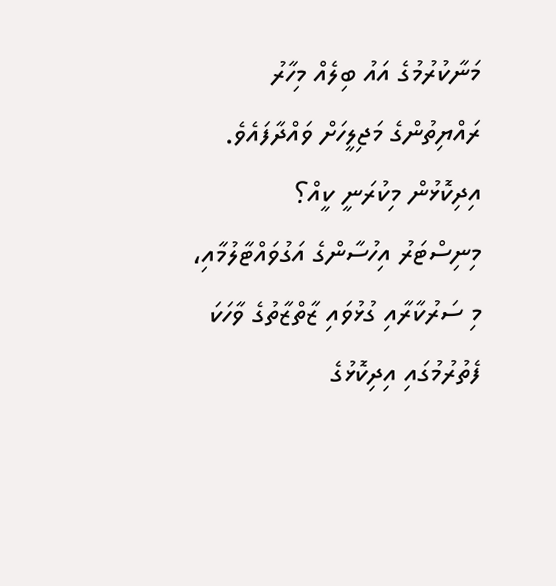މަނާކުރުމުގެ އައު ބިލެއް މިހާރު ރައްޔިތުންގެ މަޖިލީހަށް ވައްދާފައެވެ.
އިދިކޮޅުން މިކުރަނީ ކީއް؟
މިނިސްޓަރު އިހުސާންގެ އަގުވައްޓާލުމާއި، މި ސަރުކާރާއި ގުޅުވައި ޒާތްޒާތުގެ ވާހަކަ ފެތުރުމުގައި އިދިކޮޅުގެ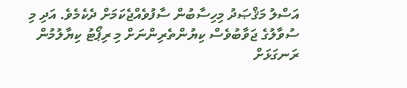އަސްލު މަޤްޞަދު މިހިސާބުން ސާފުވެއްޖެކަމަށް ދެކެމެވެ. އަދި މި ސުވާލުގެ ޖަވާބުވެސް ކިޔުންތެރިންނަށް މި ރިޕޯޓު ކިޔާލުމުން ރަނގަޅަށް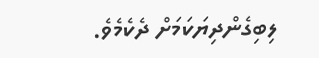ލިބިގެންދިޔަކަމަށް ދެކެމެވެ.